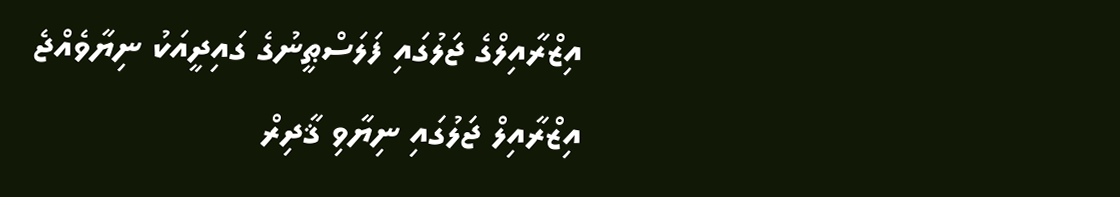އިޒްރާއިލްގެ ޖަލުގައި ފަލަސްޠީނުގެ ގައިދީއަކު ނިޔާވެއްޖެ
އިޒްރާއިލް ޖަލުގައި ނިޔާވި ޤާދިރް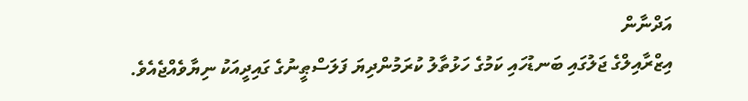އަދްނާން
އިޒްރާއިލްގެ ޖަލުގައި ބަނޑުހައި ކަމުގެ ހަޅުތާލު ކުރަމުންދިޔަ ފަލަސްޠީނުގެ ގައިދީއަކު ނިޔާވެއްޖެއެވެ.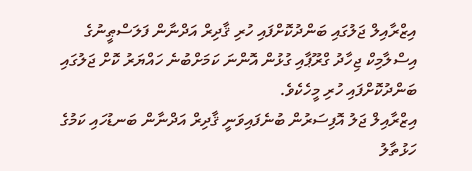އިޒްރާއިލް ޖަލުގައި ބަންދުކޮށްފައި ހުރި ޤާދިރް އަދްނާން ފަލަސްޠީނުގެ އިސްލާމިކް ޖިހާދު ގްރޫޕާއި ގުޅުން އޮންނަ ކަމަށްބުނެ ހައްޔަރު ކޮށް ޖަލުގައި ބަންދުކޮށްފައި ހުރި މީހެކެވެ.
އިޒްރާއިލް ޖަލު އޮފިސަރުން ބުނެފައިވަނީ ޤާދިރް އަދްނާން ބަނޑުހައި ކަމުގެ ހަޅުތާލު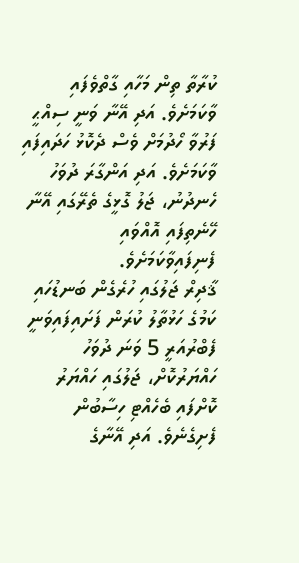ކުރާތާ ތިން މަހާއި ގާތްވެފައި ވާކަމަށެވެ. އަދި އޭނާ ވަނީ ސިއްޙީ ފަރުވާ ހޯދުމަށް ވެސް ދެކޮޅު ހަދައިފައި ވާކަމަށެވެ. އަދި އަންގާރަ ދުވަހު ހެނދުނު، ޖަލު ގޮޅީގެ ތެރޭގައި އޭނާ ހޭނެތިފައި އޮއްވައި ފެނިފައިވާކަމަށެވެ.
ޤާދިރް ޖަލުގައި ހުރެގެން ބަނޑުހައި ކަމުގެ ހަޅުތާލު ކުރަން ފަށައިފައިވަނީ ފެބްރުއަރީ 5 ވަނަ ދުވަހު ހައްޔަރުކޮށް، ޖަލުގައި ހައްޔަރު ކޮށްފައި ބެހެއްޓި ހިސާބުން ފެށިގެނެވެ. އަދި އޭނާގެ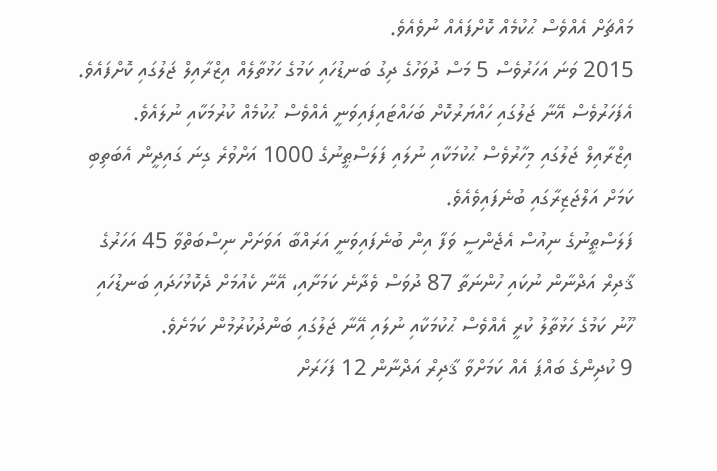މައްޗަށް އެއްވެސް ޙުކުމެއް ކޮށްފައެއް ނުވެއެވެ.
2015 ވަނަ އަހަރުވެސް 5 މަސް ދުވަހުގެ ދިގު ބަނޑުހައި ކަމުގެ ހަޅުތާލެއް އިޒްރާއިލް ޖަލުގައި ކޮށްފައެވެ. އެފަހަރުވެސް އޭނާ ޖަލުގައި ހައްޔަރުކޮށް ބަހައްޓައިފައިވަނީ އެއްވެސް ޙުކުމެއް ކުރުމަކާއި ނުލައެވެ.
އިޒްރާއިލް ޖަލުގައި މިހާރުވެސް ޙުކުމަކާއި ނުލައި ފަލަސްޠީނުގެ 1000 އަށްވުރެ ގިނަ ގައިދީން އެބަތިބި ކަމަށް އަލްޖަޒިރާގައި ބުނެފައިވެއެވެ.
ފަލަސްޠީނުގެ ނިއުސް އެޖެންސީ ވަފާ އިން ބުނެފައިވަނީ އަރައްބާ އަވަށަށް ނިސްބަތްވާ 45 އަހަރުގެ ޤާދިރް އަދްނާން ނުކައި ހުންނަތާ 87 ދުވަސް ވެދާނެ ކަމަށާއި، އޭނާ ކެއުމަށް ދެކޮޅުހަދައި ބަނޑުހައި ހޫނު ކަމުގެ ހަޅުތާލު ކުރީ އެއްވެސް ޙުކުމަކާއި ނުލައި އޭނާ ޖަލުގައި ބަންދުކުރުމުން ކަމަށެވެ.
9 ކުދިންގެ ބައްޕަ އެއް ކަމަށްވާ ޤާދިރް އަދްނާން 12 ފަހަރަށް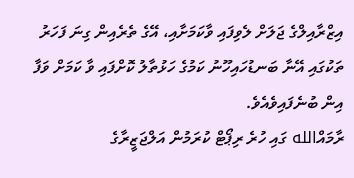އިޒްރާއިލްގެ ޖަލަށް ލެވިފައި ވާކަމަށާއި، އޭގެ ތެރެއިން ގިނަ ފަހަރު ތަކުގައި އޭނާ ބަނޑުހައިހޫނު ކަމުގެ ހަޅުތާލު ކޮށްފައި ވާ ކަމަށް ވަފާ އިން ބުނެފައިވެއެވެ.
ރާމައްالله ގައި ހުރެ ރިޕޯޓް ކުރަމުން އަލްޖަޒީރާގެ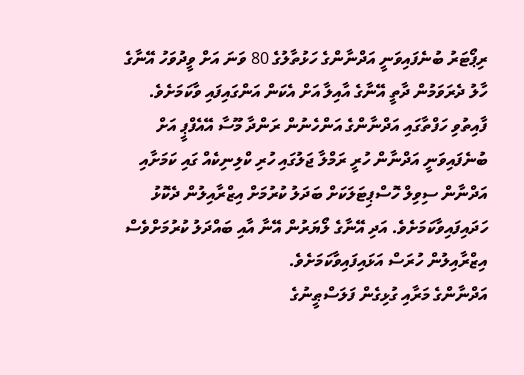ރިޕޯޓަރު ބުނެފައިވަނީ އަދްނާންގެ ހަޅުތާލުގެ 80 ވަނަ އަށް ވީދުވަހު އޭނާގެ ހާލު ދެރަވަމުން ދާތީ އޭނާގެ އާއިލާ އަށް އެކަން އަންގައިފައި ވާކަމަށެވެ.
ފާއިތުވި ހަފްތާގައި އަދްނާންގެ އަންހެނުން ރަންދާ މޫސާ އޭއެފްޕީ އަށް ބުނެފައިވަނީ އަދްނާން ހުރީ ރަމްލާ ޖަލުގައި ހުރި ކްލިނިކެއް ގައި ކަމަށާއި އަދްނާން ސިވިލް ހޮސްޕިޓަލަކަށް ބަދަލު ކުރުމަށް އިޒްރާއިލުން ދެކޮޅު ހަދައިފައިވާކަމަށެވެ. އަދި އޭނާގެ ލޯޔަރުން އޭނާ އާއި ބައްދަލު ކުރުމަށްވެސް އިޒްރާއިލުން ހުރަސް އަޅައިފައިވާކަމަށެވެ.
އަދްނާންގެ މަރާއި ގުޅިގެން ފަލަސްޠީނުގެ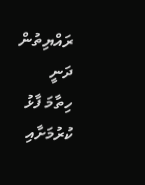ރައްޔިތުން ދަނީ
ހިތާމަ ފާޅު ކުރުމަށާއި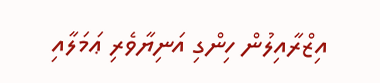އިޒްރާއިލުން ހިންގި އަނިޔާވެރި ޢަމަލާއި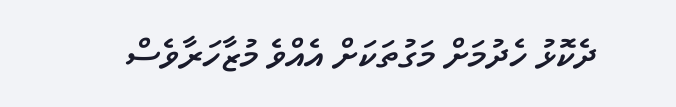ދެކޮޅު ހެދުމަށް މަގުތަކަށް އެއްވެ މުޒާހަރާވެސް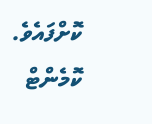ކޮށްފައެވެ.
ކޮމެންޓް